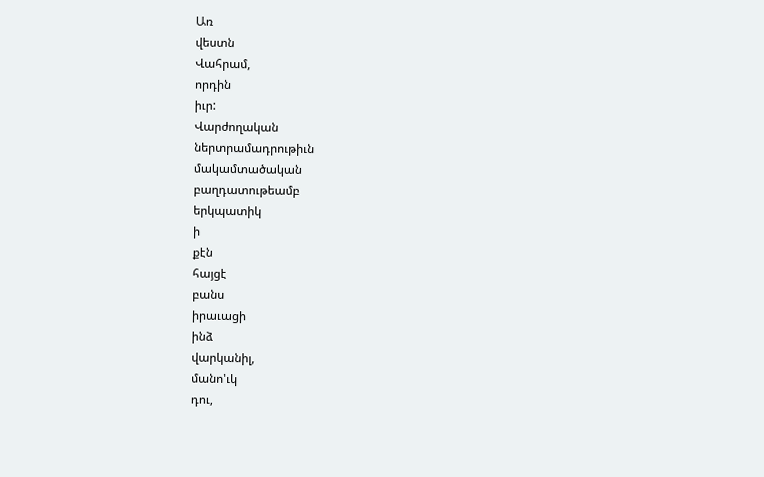Առ
վեստն
Վահրամ,
որդին
իւր:
Վարժողական
ներտրամադրութիւն
մակամտածական
բաղդատութեամբ
երկպատիկ
ի
քէն
հայցէ
բանս
իրաւացի
ինձ
վարկանիլ,
մանո'ւկ
դու,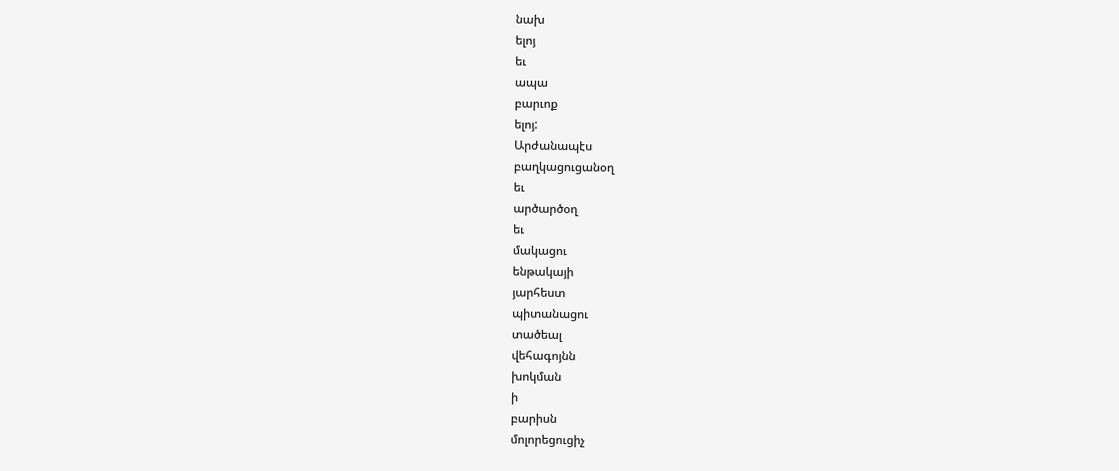նախ
ելոյ
եւ
ապա
բարւոք
ելոյ:
Արժանապէս
բաղկացուցանօղ
եւ
արծարծօղ
եւ
մակացու
ենթակայի
յարհեստ
պիտանացու
տածեալ
վեհագոյնն
խոկման
ի
բարիսն
մոլորեցուցիչ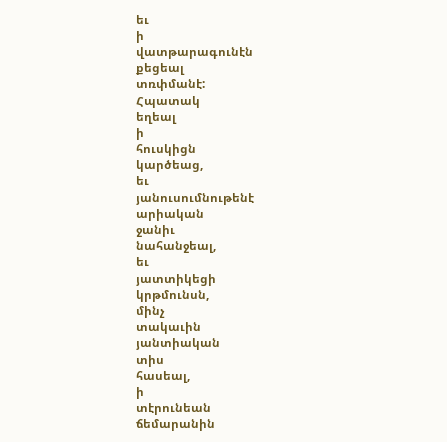եւ
ի
վատթարագունէն
քեցեալ
տռփմանէ:
Հպատակ
եղեալ
ի
հուսկիցն
կարծեաց,
եւ
յանուսումնութենէ
արիական
ջանիւ
նահանջեալ,
եւ
յատտիկեցի
կրթմունսն,
մինչ
տակաւին
յանտիական
տիս
հասեալ,
ի
տէրունեան
ճեմարանին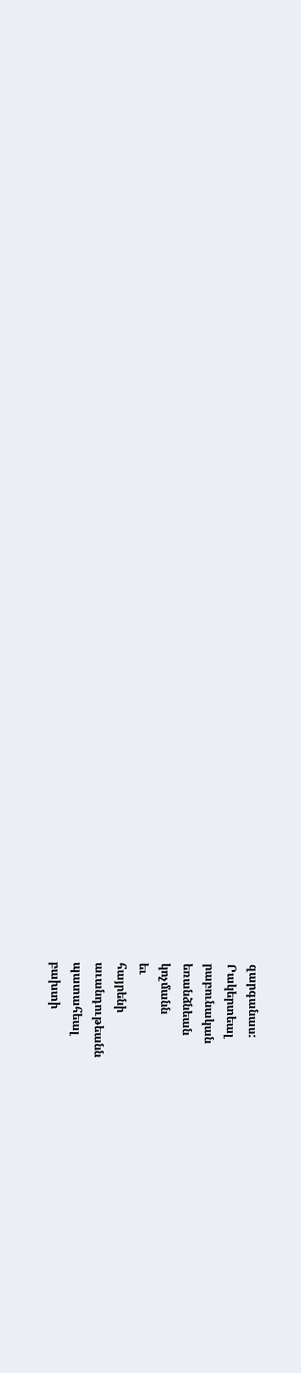զարգանաս:
Րակերտեալ
րաբունական
եռանձնեան
կոչմանն
եւ
հայրենի
աւանդութեանն
պատահեալ
բախտի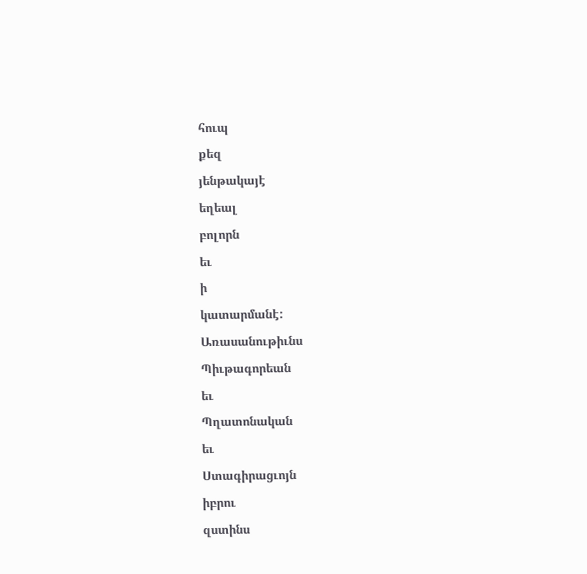հուպ
քեզ
յենթակայէ
եղեալ
բոլորն
եւ
ի
կատարմանէ:
Առասանութիւնս
Պիւթագորեան
եւ
Պղատոնական
եւ
Ստագիրացւոյն
իբրու
զստինս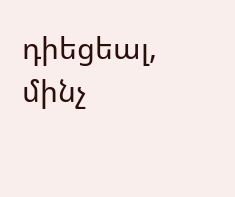դիեցեալ,
մինչ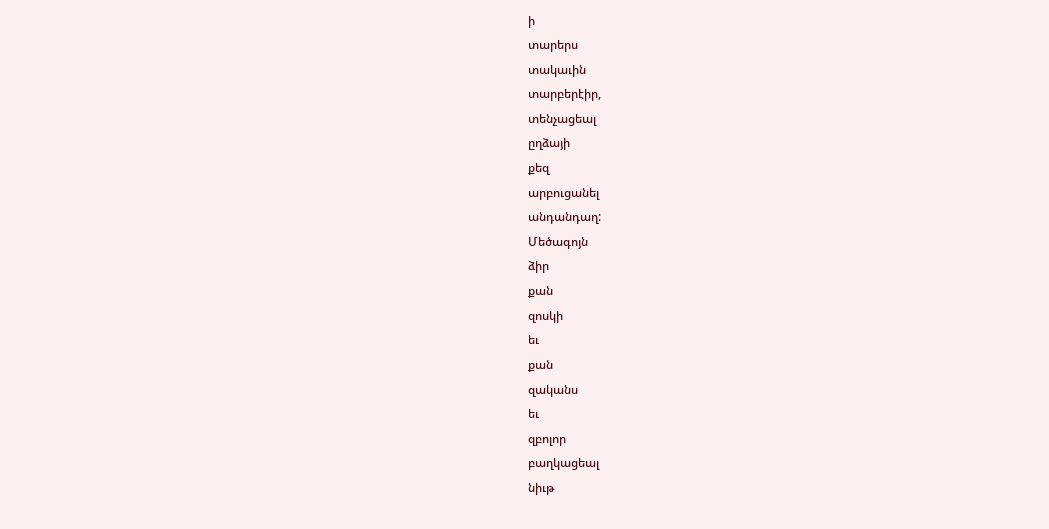ի
տարերս
տակաւին
տարբերէիր,
տենչացեալ
ըղձայի
քեզ
արբուցանել
անդանդաղ:
Մեծագոյն
ձիր
քան
զոսկի
եւ
քան
զականս
եւ
զբոլոր
բաղկացեալ
նիւթ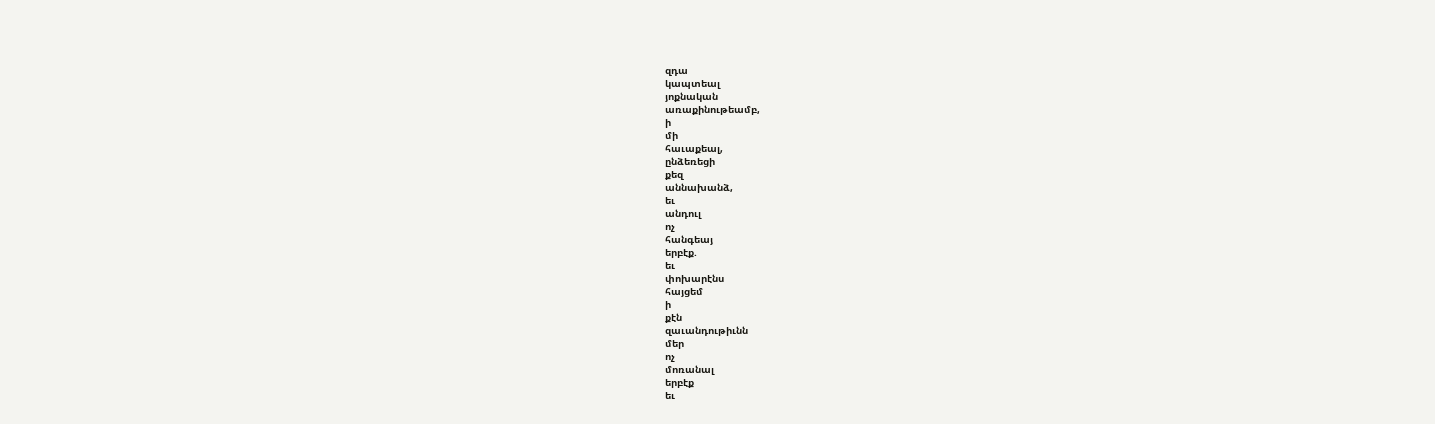զդա
կապտեալ
յոքնական
առաքինութեամբ,
ի
մի
հաւաքեալ,
ընձեռեցի
քեզ
աննախանձ,
եւ
անդուլ
ոչ
հանգեայ
երբէք.
եւ
փոխարէնս
հայցեմ
ի
քէն
զաւանդութիւնն
մեր
ոչ
մոռանալ
երբէք
եւ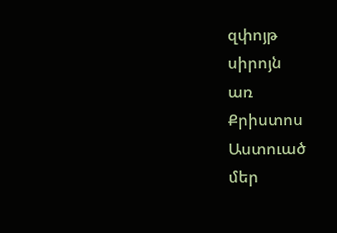զփոյթ
սիրոյն
առ
Քրիստոս
Աստուած
մեր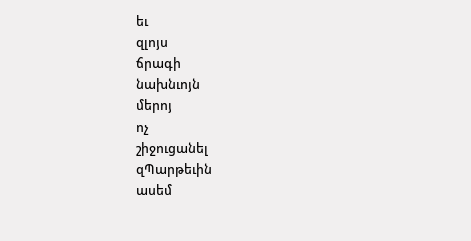եւ
զլոյս
ճրագի
նախնւոյն
մերոյ
ոչ
շիջուցանել
զՊարթեւին
ասեմ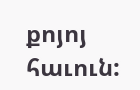քոյոյ
հաւուն: